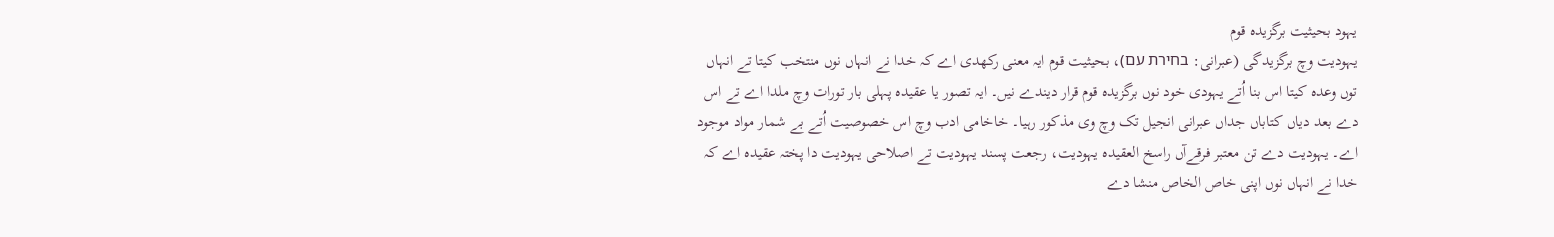یہود بحیثیت برگزیدہ قوم
یہودیت وچ برگزیدگی (عبرانی: בחירת עם)، بحیثیت قوم ایہ معنی رکھدی اے کہ خدا نے انہاں نوں منتخب کیتا تے انہاں توں وعدہ کیتا اس بنا اُتے یہودی خود نوں برگزیدہ قوم قرار دیندے نيں۔ ایہ تصور یا عقیدہ پہلی بار تورات وچ ملدا اے تے اس دے بعد دیاں کتاباں جداں عبرانی انجیل تک وچ وی مذکور رہیا۔ خاخامی ادب وچ اس خصوصیت اُتے بے شمار مواد موجود اے۔ یہودیت دے تن معتبر فرقےآں راسخ العقیدہ یہودیت، رجعت پسند یہودیت تے اصلاحی یہودیت دا پختہ عقیدہ اے کہ خدا نے انہاں نوں اپنی خاص الخاص منشا دے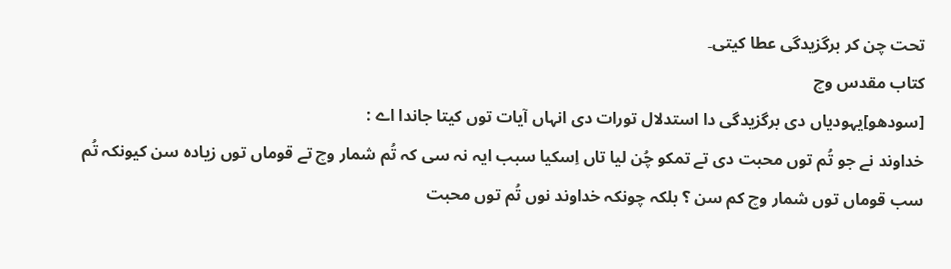تحت چن کر برگزیدگی عطا کيتی۔
کتاب مقدس وچ
[سودھو]یہودیاں دی برگزیدگی دا استدلال تورات دی انہاں آیات توں کیتا جاندا اے :
خداوند نے جو تُم توں محبت دی تے تمکو چُن لیا تاں اِسکیا سبب ایہ نہ سی کہ تُم شمار وچ تے قوماں توں زیادہ سن کیونکہ تُم سب قوماں توں شمار وچ کم سن ؟ بلکہ چونکہ خداوند نوں تُم توں محبت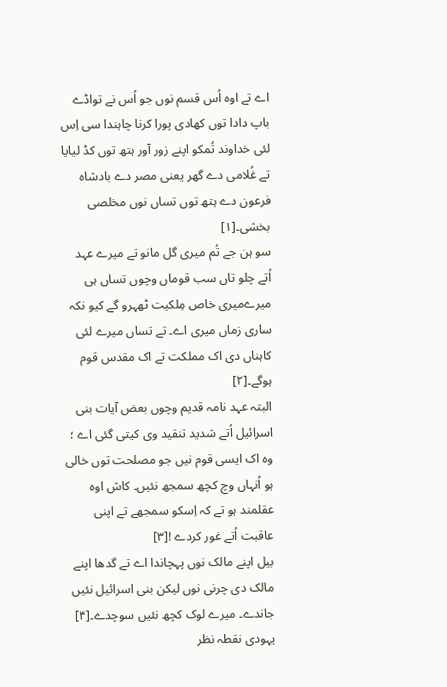اے تے اوہ اُس قسم نوں جو اُس نے تواڈے باپ دادا توں کھادی پورا کرنا چاہندا سی اِس لئی خداوند تُمکو اپنے زور آور ہتھ توں کڈ لیایا تے غُلامی دے گھر یعنی مصر دے بادشاہ فرعون دے ہتھ توں تساں نوں مخلصی بخشی۔[۱]
سو ہن جے تُم میری گل مانو تے میرے عہد اُتے چلو تاں سب قوماں وچوں تساں ہی میرےمیری خاص مِلکیت ٹھہرو گے کیو نکہ ساری زماں میری اے۔ تے تساں میرے لئی کاہناں دی اک مملکت تے اک مقدس قوم ہوگے۔[۲]
البتہ عہد نامہ قدیم وچوں بعض آیات بنی اسرائیل اُتے شدید تنقید وی کيتی گئی اے ؛
وہ اک ایسی قوم نيں جو مصلحت توں خالی ہو اُنہاں وچ کچھ سمجھ نئيں۔ کاش اوہ عقلمند ہو تے کہ اِسکو سمجھے تے اپنی عاقبت اُتے غور کردے ![۳]
بیل اپنے مالک نوں پہچاندا اے تے گدھا اپنے مالک دی چرنی نوں لیکن بنی اسرائیل نئيں جاندے۔ میرے لوک کچھ نئيں سوچدے۔[۴]
یہودی نقطہ نظر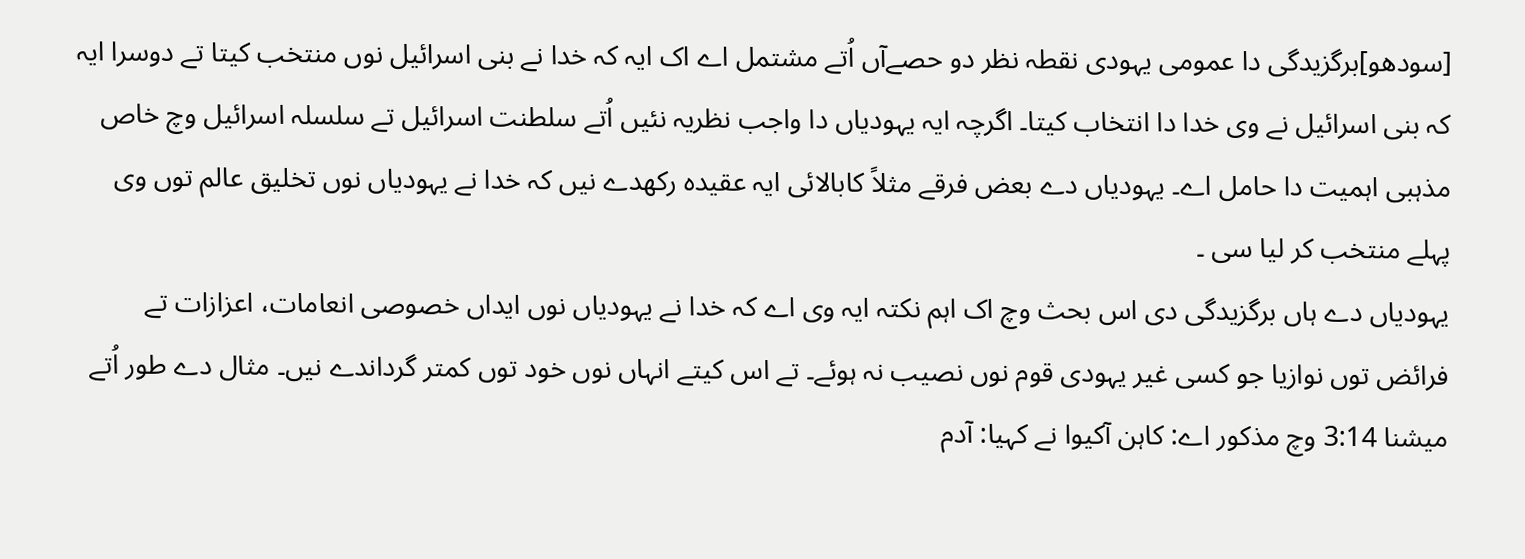[سودھو]برگزیدگی دا عمومی یہودی نقطہ نظر دو حصےآں اُتے مشتمل اے اک ایہ کہ خدا نے بنی اسرائیل نوں منتخب کیتا تے دوسرا ایہ کہ بنی اسرائیل نے وی خدا دا انتخاب کیتا۔ اگرچہ ایہ یہودیاں دا واجب نظریہ نئيں اُتے سلطنت اسرائیل تے سلسلہ اسرائیل وچ خاص مذہبی اہمیت دا حامل اے۔ یہودیاں دے بعض فرقے مثلاً کابالائی ایہ عقیدہ رکھدے نيں کہ خدا نے یہودیاں نوں تخلیق عالم توں وی پہلے منتخب کر ليا سی ۔
یہودیاں دے ہاں برگزیدگی دی اس بحث وچ اک اہم نکتہ ایہ وی اے کہ خدا نے یہودیاں نوں ایداں خصوصی انعامات، اعزازات تے فرائض توں نوازیا جو کسی غیر یہودی قوم نوں نصیب نہ ہوئے۔ تے اس کیتے انہاں نوں خود توں کمتر گرداندے نيں۔ مثال دے طور اُتے میشنا 3:14 وچ مذکور اے: کاہن آکیوا نے کہیا: آدم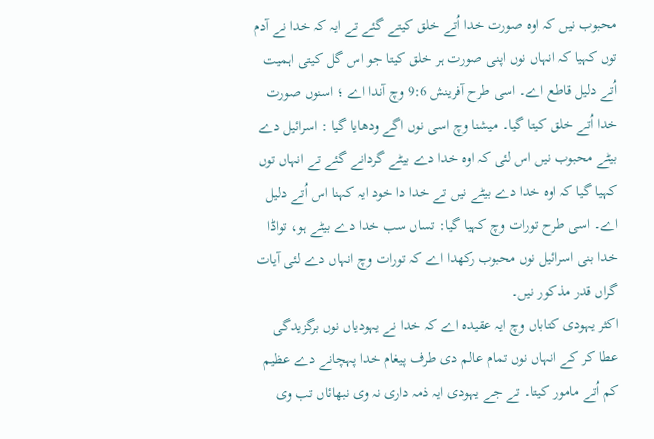محبوب نيں کہ اوہ صورت خدا اُتے خلق کیتے گئے تے ایہ کہ خدا نے آدم توں کہیا کہ انہاں نوں اپنی صورت ہر خلق کیتا جو اس گل کيتی اہمیت اُتے دلیل قاطع اے۔ اسی طرح آفرینش 9:6 وچ آندا اے ؛ اسنوں صورت خدا اُتے خلق کیتا گیا۔ میشنا وچ اسی نوں اگے ودھایا گیا : اسرائیل دے بیٹے محبوب نيں اس لئی کہ اوہ خدا دے بیٹے گردانے گئے تے انہاں توں کہیا گیا کہ اوہ خدا دے بیٹے نيں تے خدا دا خود ایہ کہنا اس اُتے دلیل اے۔ اسی طرح تورات وچ کہیا گیا: تساں سب خدا دے بیٹے ہو، تواڈا خدا بنی اسرائیل نوں محبوب رکھدا اے کہ تورات وچ انہاں دے لئی آیات گراں قدر مذکور نيں۔
اکثر یہودی کتاباں وچ ایہ عقیدہ اے کہ خدا نے یہودیاں نوں برگزیدگی عطا کر کے انہاں نوں تمام عالم دی طرف پیغام خدا پہچانے دے عظیم کم اُتے مامور کیتا۔ تے جے یہودی ایہ ذمہ داری نہ وی نبھائاں تب وی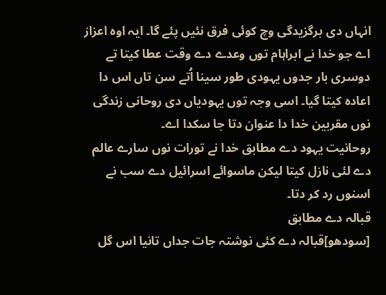انہاں دی برگزیدگی وچ کوئی فرق نئيں پئے گا۔ ایہ اوہ اعزاز اے جو خدا نے ابراہام توں وعدے دے وقت عطا کیتا تے دوسری بار جدوں یہودی طور سینا اُتے سن تاں اس دا اعادہ کیتا گیا۔ اسی وجہ توں یہودیاں دی روحانی زندگی نوں مقربین خدا دا عنوان دتا جا سکدا اے۔
روحانیت یہود دے مطابق خدا نے تورات نوں سارے عالم دے لئی نازل کیتا لیکن ماسوائے اسرائیل دے سب نے اسنوں رد کر دتا۔
قبالہ دے مطابق
[سودھو]قبالہ دے کئی نوشتہ جات جداں تانیا اس گل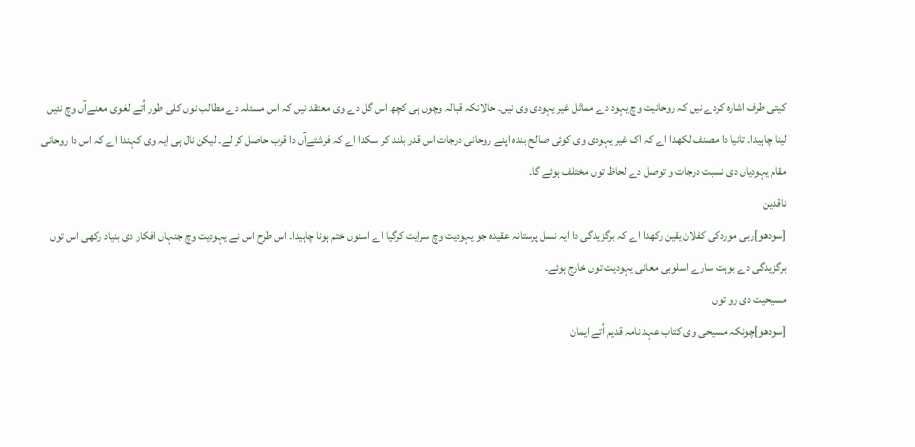کيتی طرف اشارہ کردے نيں کہ روحانیت وچ یہود دے مماثل غیر یہودی وی نيں۔ حالانکہ قبالہ وچوں ہی کچھ اس گل دے وی معتقد نيں کہ اس مسئلہ دے مطالب نوں کلی طور اُتے لغوی معنےآں وچ نئيں لینا چاہیدا۔ تانیا دا مصنف لکھدا اے کہ اک غیر یہودی وی کوئی صالح بندہ اپنے روحانی درجات اس قدر بلند کر سکدا اے کہ فرشتےآں دا قرب حاصل کر لے۔ لیکن نال ہی ایہ وی کہندا اے کہ اس دا روحانی مقام یہودیاں دی نسبت درجات و توصل دے لحاظ توں مختلف ہوئے گا۔
ناقدین
[سودھو]ربی موردکی کفلان یقین رکھدا اے کہ برگزیدگی دا ایہ نسل پرستانہ عقیدہ جو یہودیت وچ سرایت کرگیا اے اسنوں ختم ہونا چاہیدا۔ اس طرح اس نے یہودیت وچ جنہاں افکار دی بنیاد رکھی اس توں برگزیدگی دے بوہت سارے اسلوبی معانی یہودیت توں خارج ہوئے۔
مسیحیت دی رو توں
[سودھو]چونکہ مسیحی وی کتاب عہد نامہ قدیم اُتے ایمان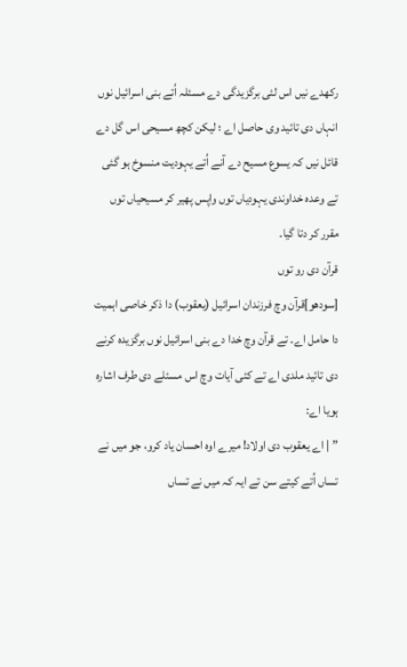رکھدے نيں اس لئی برگزیدگی دے مسئلہ اُتے بنی اسرائیل نوں انہاں دی تائید وی حاصل اے ؛ لیکن کچھ مسیحی اس گل دے قائل نيں کہ یسوع مسیح دے آنے اُتے یہودیت منسوخ ہو گئی تے وعدہ خداوندی یہودیاں توں واپس پھیر کر مسیحیاں توں مقرر کر دتا گیا۔
قرآن دی رو توں
[سودھو]قرآن وچ فرزندان اسرائیل (یعقوب) دا ذکر خاصی اہمیت دا حامل اے۔ تے قرآن وچ خدا دے بنی اسرائیل نوں برگزیدہ کرنے دی تائید ملدی اے تے کئی آیات وچ اس مسئلے دی طرف اشارہ ہويا اے:
” | اے یعقوب دی اولاد! میرے اوہ احسان یاد کرو، جو ميں نے تساں اُتے کيتے سن تے ایہ کہ ميں نے تساں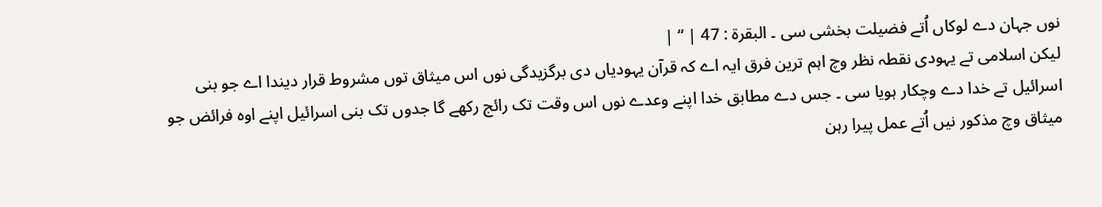نوں جہان دے لوکاں اُتے فضیلت بخشی سی ۔ البقرة : 47 | “ |
لیکن اسلامی تے یہودی نقطہ نظر وچ اہم ترین فرق ایہ اے کہ قرآن یہودیاں دی برگزیدگی نوں اس میثاق توں مشروط قرار دیندا اے جو بنی اسرائیل تے خدا دے وچکار ہويا سی ۔ جس دے مطابق خدا اپنے وعدے نوں اس وقت تک رائج رکھے گا جدوں تک بنی اسرائیل اپنے اوہ فرائض جو میثاق وچ مذکور نيں اُتے عمل پیرا رہن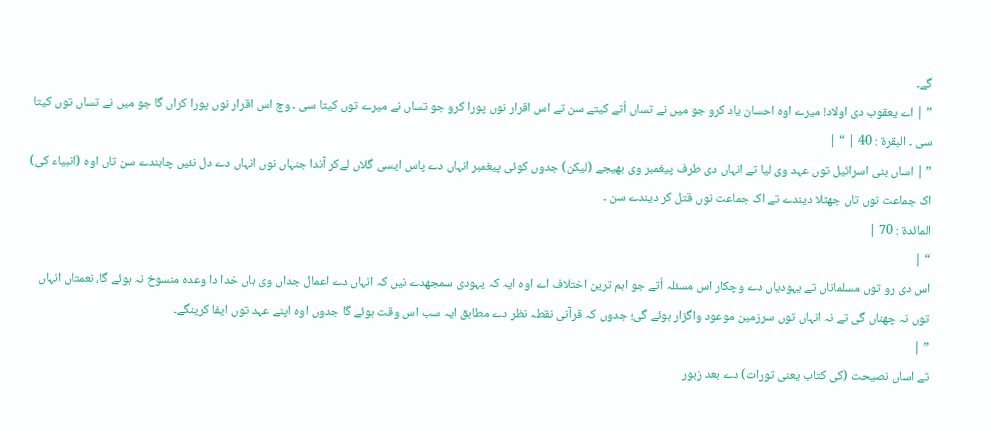گے۔
” | اے یعقوب دی اولاد! میرے اوہ احسان یاد کرو جو ميں نے تساں اُتے کيتے سن تے اس اقرار نوں پورا کرو جو تساں نے میرے توں کیتا سی ۔ وچ اس اقرار نوں پورا کراں گا جو ميں نے تساں توں کیتا سی ۔ البقرة : 40 | “ |
” | اساں بنی اسرائیل توں عہد وی لیا تے انہاں دی طرف پیغمبر وی بھیجے (لیکن) جدوں کوئی پیغمبر انہاں دے پاس ایسی گلاں لےکر آندا جنہاں نوں انہاں دے دل نئيں چاہندے سن تاں اوہ (انبیاء کی) اک جماعت نوں تاں جھٹلا دیندے تے اک جماعت نوں قتل کر دیندے سن ۔
المائدة : 70 |
“ |
اس دی رو توں مسلماناں تے یہودیاں دے وچکار اس مسئلہ اُتے جو اہم ترین اختلاف اے اوہ ایہ کہ یہودی سمجھدے نيں کہ انہاں دے اعمال جداں وی ہاں خدا دا وعدہ منسوخ نہ ہوئے گا، نعمتاں انہاں توں نہ چھناں گی تے نہ انہاں توں سرزمین موعود واگزار ہوئے گی؛ جدوں کہ قرآنی نقطہ نظر دے مطابق ایہ سب اس وقت ہوئے گا جدوں اوہ اپنے عہد توں ایفا کرینگے۔
” |
تے اساں نصیحت (کی کتاب یعنی تورات) دے بعد زبور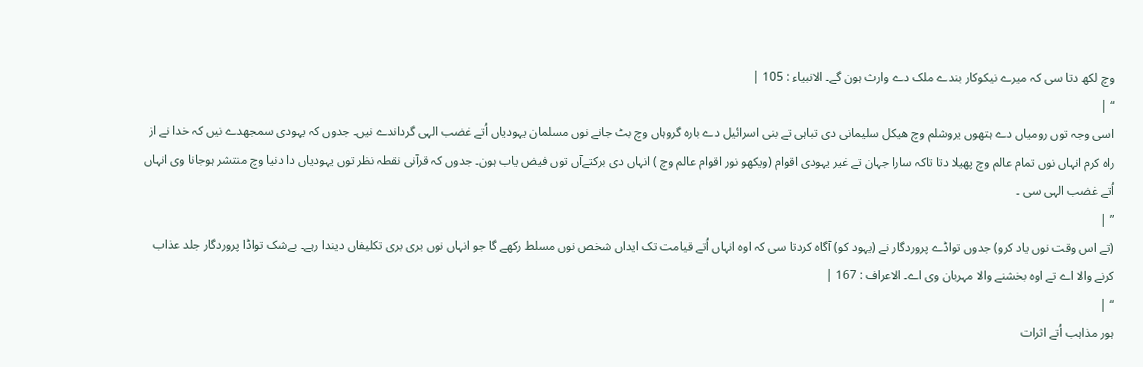وچ لکھ دتا سی کہ میرے نیکوکار بندے ملک دے وارث ہون گے۔ الانبیاء : 105 |
“ |
اسی وجہ توں رومیاں دے ہتھوں یروشلم وچ ھیکل سلیمانی دی تباہی تے بنی اسرائیل دے بارہ گروہاں وچ بٹ جانے نوں مسلمان یہودیاں اُتے غضب الہی گرداندے نيں۔ جدوں کہ یہودی سمجھدے نيں کہ خدا نے از راہ کرم انہاں نوں تمام عالم وچ پھیلا دتا تاکہ سارا جہان تے غیر یہودی اقوام (ویکھو نور اقوام عالم وچ ) انہاں دی برکتےآں توں فیض یاب ہون۔ جدوں کہ قرآنی نقطہ نظر توں یہودیاں دا دنیا وچ منتشر ہوجانا وی انہاں اُتے غضب الہی سی ۔
” |
(تے اس وقت نوں یاد کرو) جدوں تواڈے پروردگار نے (یہود کو) آگاہ کردتا سی کہ اوہ انہاں اُتے قیامت تک ایداں شخص نوں مسلط رکھے گا جو انہاں نوں بری بری تکلیفاں دیندا رہے۔ بےشک تواڈا پروردگار جلد عذاب کرنے والا اے تے اوہ بخشنے والا مہربان وی اے۔ الاعراف : 167 |
“ |
ہور مذاہب اُتے اثرات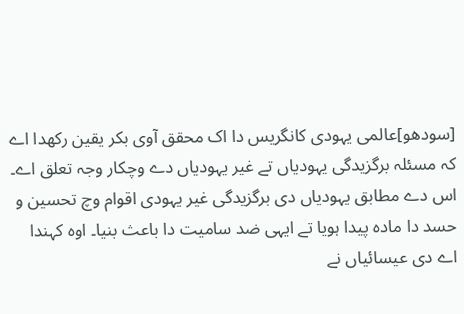[سودھو]عالمی یہودی کانگریس دا اک محقق آوی بکر یقین رکھدا اے کہ مسئلہ برگزیدگی یہودیاں تے غیر یہودیاں دے وچکار وجہ تعلق اے۔ اس دے مطابق یہودیاں دی برگزیدگی غیر یہودی اقوام وچ تحسین و حسد دا مادہ پیدا ہويا تے ایہی ضد سامیت دا باعث بنیا۔ اوہ کہندا اے دی عیسائیاں نے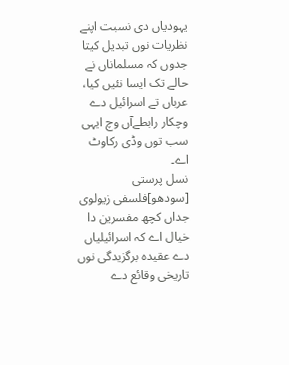یہودیاں دی نسبت اپنے نظریات نوں تبدیل کیتا جدوں کہ مسلماناں نے حالے تک ایسا نئيں کیا، عرباں تے اسرائیل دے وچکار رابطےآں وچ ایہی سب توں وڈی رکاوٹ اے۔
نسل پرستی
[سودھو]فلسفی زیولوی جداں کچھ مفسرین دا خیال اے کہ اسرائیلیاں دے عقیدہ برگزیدگی نوں تاریخی وقائع دے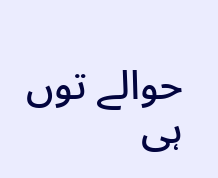حوالے توں ہی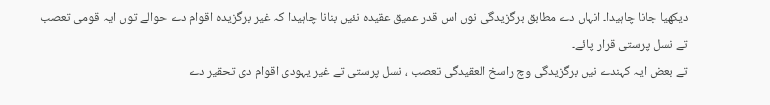دیکھیا جانا چاہیدا۔ انہاں دے مطابق برگزیدگی نوں اس قدر عمیق عقیدہ نئيں بنانا چاہیدا کہ غیر برگزیدہ اقوام دے حوالے توں ایہ قومی تعصب تے نسل پرستی قرار پائے۔
تے بعض ایہ کہندے نيں برگزیدگی وچ راسخ العقیدگی تعصب ، نسل پرستی تے غیر یہودی اقوام دی تحقیر دے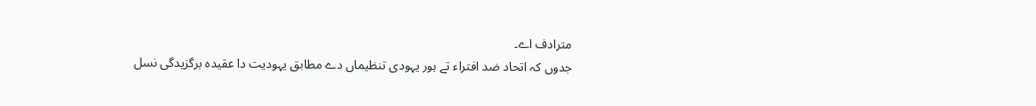مترادف اے۔
جدوں کہ اتحاد ضد افتراء تے ہور یہودی تنظیماں دے مطابق یہودیت دا عقیدہ برگزیدگی نسل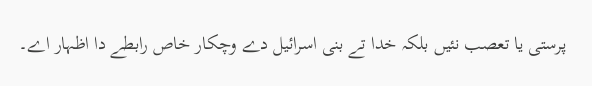پرستی یا تعصب نئيں بلکہ خدا تے بنی اسرائیل دے وچکار خاص رابطے دا اظہار اے۔